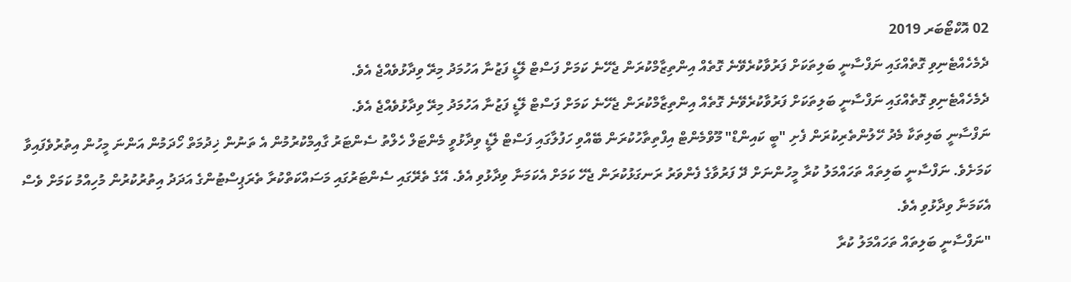02 އޮކްޓޯބަރ 2019
ދެމެހެއްޓެނިވި ގޮތެއްގައި ނަފްސާނީ ބަލިތަކަށް ފަރުވާކުރެވޭނެ ގޮތެއް އިންތިޒާމްކުރަން ޖެހޭނެ ކަމަށް ފަސްޓް ލޭޑީ ފަޒުނާ އަހުމަދު މިރޭ ވިދާޅުވެއްޖެ އެވެ.
ދެމެހެއްޓެނިވި ގޮތެއްގައި ނަފްސާނީ ބަލިތަކަށް ފަރުވާކުރެވޭނެ ގޮތެއް އިންތިޒާމްކުރަން ޖެހޭނެ ކަމަށް ފަސްޓް ލޭޑީ ފަޒުނާ އަހުމަދު މިރޭ ވިދާޅުވެއްޖެ އެވެ.
ނަފްސާނީ ބަލިތަކާ މެދު ހޭލުންތެރިކުރަން ފެށި "ބީ ކައިންޑް" މޫވްމެންޓް އިފްތިތާހުކުރަން ބޭއްވި ހަފުލާގައި ފަސްޓް ލޭޑީ ވިދާޅުވީ މެންޓަލް ހެލްތު ސެންޓަރު ގާއިމްކުރުމުން އެ ތަނުން ޚިދުމަތް ހޯދަމުން އަންނަ މީހުން އިތުރުވެފައިވާ ކަމަށެވެ. ނަފްސާނީ ބަލިތައް ތަހައްމަލު ކުރާ މީހުންނަށް ދޭ ފަރުވާގެ ފެންވަރު ރަނގަޅުކުރަން ޖެހޭ ކަމަށް އެކަމަނާ ވިދާޅުވި އެވެ. އޭގެ ތެރޭގައި ސެންޓަރުގައި މަސައްކަތްކުރާ ތެރަޕިސްޓުންގެ އަދަދު އިތުރުކުރުން މުހިއްމު ކަމަށް ވެސް އެކަމަނާ ވިދާޅުވި އެވެ.
"ނަފްސާނީ ބަލިތައް ތަހައްމަލު ކުރާ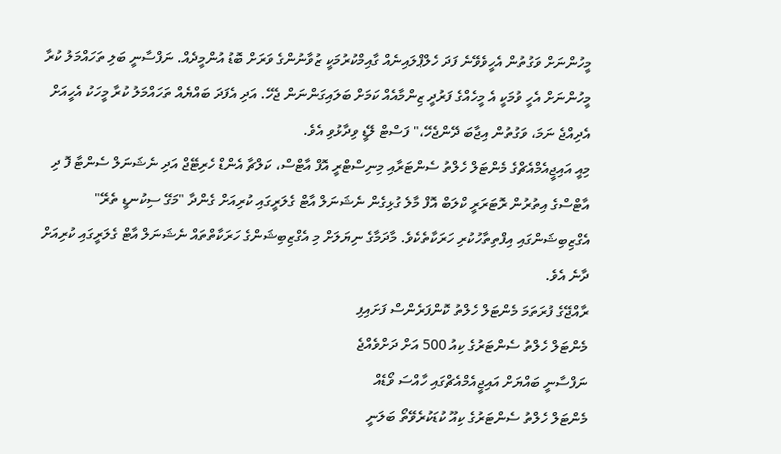މީހުންނަށް ވަގުތުން އެހީވެވޭނެ ފަދަ ހެލްޕްލައިނެއް ގާއިމްކުރުމަކީ ޒުވާނުންގެ ވަރަށް ބޮޑު އުންމީދެއް. ނަފްސާނީ ބަލި ތަހައްމަލު ކުރާ މީހުންނަށް އެހީ ވުމަކީ އެ މީހެއްގެ ފަރުދީ ޒިންމާއެއް ކަމަށް ބަލައިގަންނަން ޖެހޭ. އަދި އެފަދަ ބައްޔެއް ތަހައްމަލު ކުރާ މީހަކު އެހީއަށް އެދިއްޖެ ނަމަ، ވަގުތުން އިޖާބަ ދޭންޖެހޭ،" ފަސްޓް ލޭޑީ ވިދާޅުވި އެވެ.
މިއީ އައިޖީއެމްއެޗްގެ މެންޓަލް ހެލްތު ސެންޓަރާއި މިނިސްޓްރީ އޮފް އާޓްސް، ކަލްޗާ އެންޑް ހެރިޓޭޖް އަދި ނެޝަނަލް ސެންޓާ ފޮ ދި އާޓްސްގެ އިތުރުން ރޮޓަރަރީ ކްލަބް އޮފް މާލެ ގުޅިގެން ނެޝަނަލް އާޓް ގެލަރީގައި ކުރިއަށް ގެންދާ "މަގޭ ސިކުނޑީ ތެރޭ" އެގްޒިބިޝަންގައި އިފްތިތާހުކުރި ހަރަކާތެކެވެ. މާދަމާގެ ނިޔަލަށް މި އެގްޒިބިޝަންގެ ހަރަކާތްތައް ނެޝަނަލް އާޓް ގެލަރީގައި ކުރިއަށް ދާނެ އެވެ.
ރާއްޖޭގެ ފުރަތަމަ މެންޓަލް ހެލްތު ކޮންފަރެންސް ފަށައިފި
މެންޓަލް ހެލްތު ސެންޓަރުގެ ކިއު 500 އަށް ދަށްވެއްޖެ
ނަފްސާނީ ބައްޔަށް އައިޖީއެމްއެޗްގައި ހާއްސަ ވޯޑެއް
މެންޓަލް ހެލްތު ސެންޓަރުގެ ކިއޫ ކުޑަކުރެވޭތޯ ބަލަނީ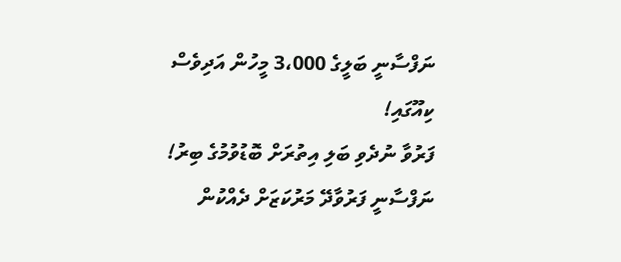ނަފްސާނީ ބަލީގެ 3،000 މީހުން އަދިވެސް ކިއޫގައި!
ފަރުވާ ނުދެވި ބަލި އިތުރަށް ބޮޑުވުމުގެ ބިރު!
ނަފްސާނީ ފަރުވާދޭ މަރުކަޒަށް ދެއްކުން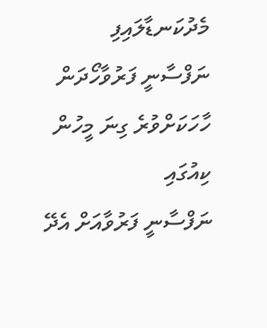މެދުކަނޑާލައިފި
ނަފްސާނީ ފަރުވާހޯދަން ހާހަކަށްވުރެ ގިނަ މީހުން ކިއުގައި
ނަފްސާނީ ފަރުވާއަށް އެދޭ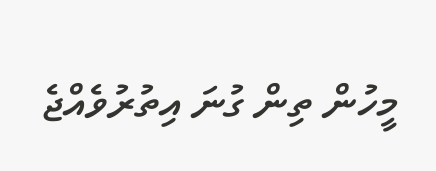މީހުން ތިން ގުނަ އިތުރުވެއްޖެ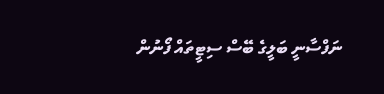ނަފްސާނީ ބަލީގެ ބޭސް ސިޓީތައް ފޯނުން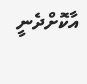އާކޮށްދެނީ